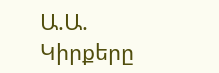Ա.Ա.
Կիրքերը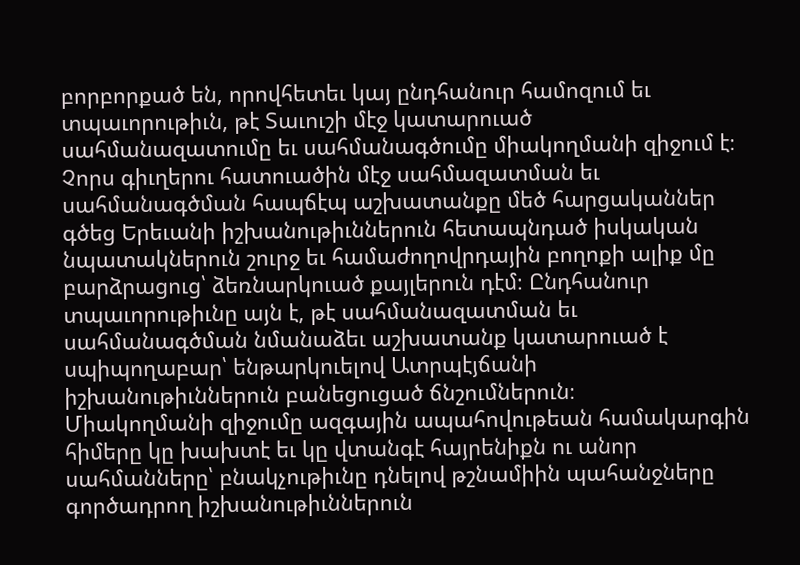բորբորքած են, որովհետեւ կայ ընդհանուր համոզում եւ տպաւորութիւն, թէ Տաւուշի մէջ կատարուած սահմանազատումը եւ սահմանագծումը միակողմանի զիջում է։ Չորս գիւղերու հատուածին մէջ սահմազատման եւ սահմանագծման հապճէպ աշխատանքը մեծ հարցականներ գծեց Երեւանի իշխանութիւններուն հետապնդած իսկական նպատակներուն շուրջ եւ համաժողովրդային բողոքի ալիք մը բարձրացուց՝ ձեռնարկուած քայլերուն դէմ։ Ընդհանուր տպաւորութիւնը այն է, թէ սահմանազատման եւ սահմանագծման նմանաձեւ աշխատանք կատարուած է սպիպողաբար՝ ենթարկուելով Ատրպէյճանի իշխանութիւններուն բանեցուցած ճնշումներուն։
Միակողմանի զիջումը ազգային ապահովութեան համակարգին հիմերը կը խախտէ եւ կը վտանգէ հայրենիքն ու անոր սահմանները՝ բնակչութիւնը դնելով թշնամիին պահանջները գործադրող իշխանութիւններուն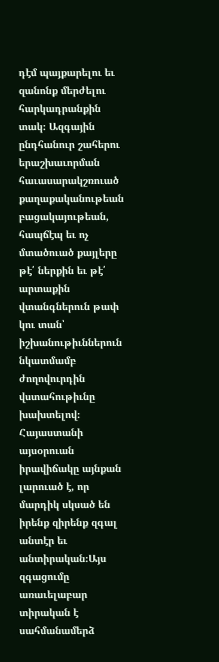դէմ պայքարելու եւ զանոնք մերժելու հարկադրանքին տակ։ Ազգային ընդհանուր շահերու երաշխաւորման հաւասարակշռուած քաղաքականութեան բացակայութեան, հապճէպ եւ ոչ մտածուած քայլերը թէ՛ ներքին եւ թէ՛ արտաքին վտանգներուն թափ կու տան՝ իշխանութիւններուն նկատմամբ ժողովուրդին վստահութիւնը խախտելով։ Հայաստանի այսօրուան իրավիճակը այնքան լարուած է, որ մարդիկ սկսած են իրենք զիրենք զգալ անտէր եւ անտիրական։Այս զգացումը առաւելաբար տիրական է սահմանամերձ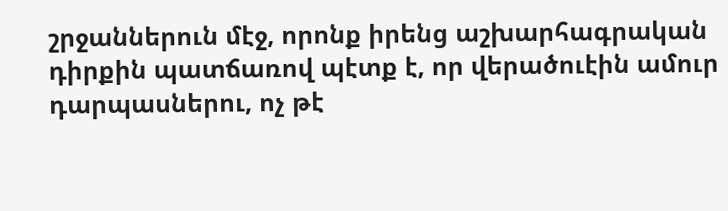շրջաններուն մէջ, որոնք իրենց աշխարհագրական դիրքին պատճառով պէտք է, որ վերածուէին ամուր դարպասներու, ոչ թէ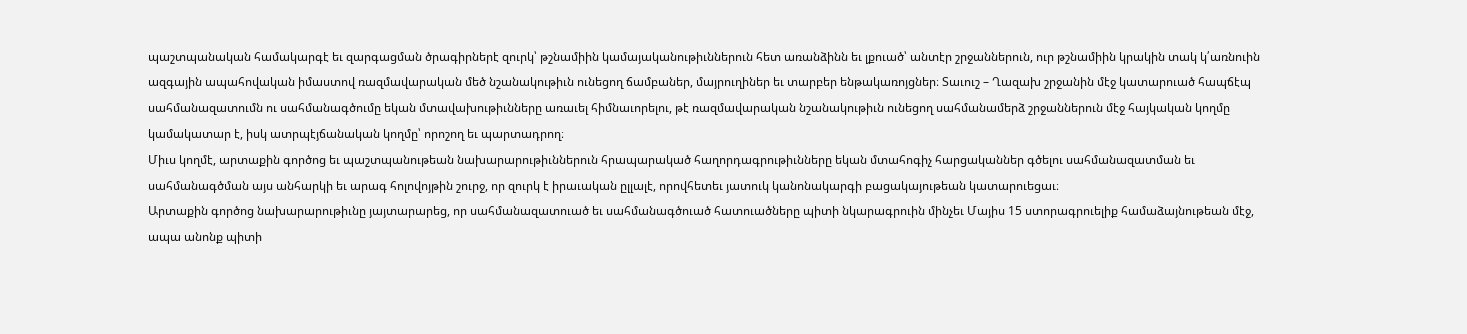պաշտպանական համակարգէ եւ զարգացման ծրագիրներէ զուրկ՝ թշնամիին կամայականութիւններուն հետ առանձինն եւ լքուած՝ անտէր շրջաններուն, ուր թշնամիին կրակին տակ կ՛առնուին ազգային ապահովական իմաստով ռազմավարական մեծ նշանակութիւն ունեցող ճամբաներ, մայրուղիներ եւ տարբեր ենթակառոյցներ։ Տաւուշ – Ղազախ շրջանին մէջ կատարուած հապճէպ սահմանազատումն ու սահմանագծումը եկան մտավախութիւնները առաւել հիմնաւորելու, թէ ռազմավարական նշանակութիւն ունեցող սահմանամերձ շրջաններուն մէջ հայկական կողմը կամակատար է, իսկ ատրպէյճանական կողմը՝ որոշող եւ պարտադրող։
Միւս կողմէ, արտաքին գործոց եւ պաշտպանութեան նախարարութիւններուն հրապարակած հաղորդագրութիւնները եկան մտահոգիչ հարցականներ գծելու սահմանազատման եւ սահմանագծման այս անհարկի եւ արագ հոլովոյթին շուրջ, որ զուրկ է իրաւական ըլլալէ, որովհետեւ յատուկ կանոնակարգի բացակայութեան կատարուեցաւ։
Արտաքին գործոց նախարարութիւնը յայտարարեց, որ սահմանազատուած եւ սահմանագծուած հատուածները պիտի նկարագրուին մինչեւ Մայիս 15 ստորագրուելիք համաձայնութեան մէջ, ապա անոնք պիտի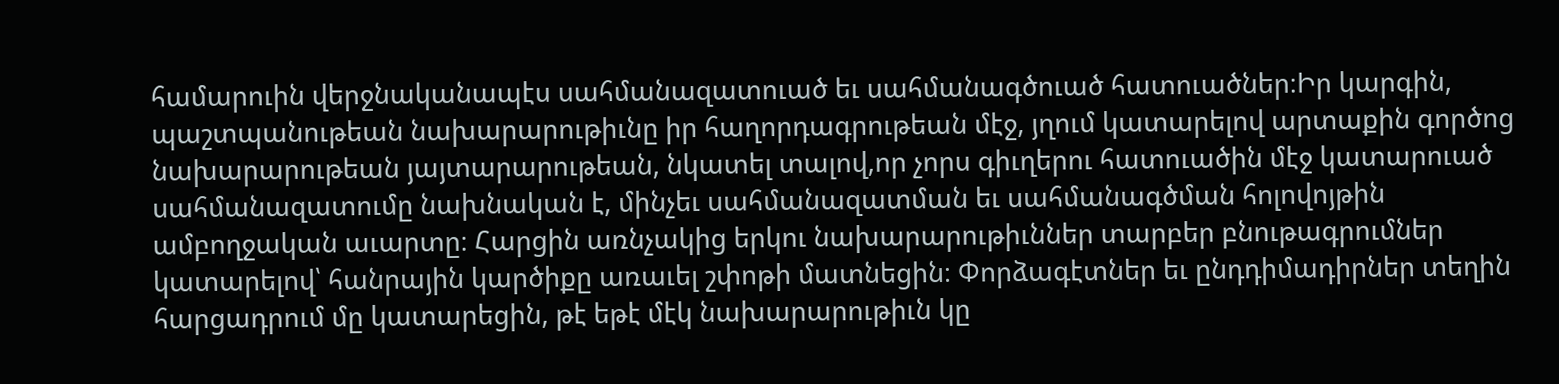համարուին վերջնականապէս սահմանազատուած եւ սահմանագծուած հատուածներ։Իր կարգին, պաշտպանութեան նախարարութիւնը իր հաղորդագրութեան մէջ, յղում կատարելով արտաքին գործոց նախարարութեան յայտարարութեան, նկատել տալով,որ չորս գիւղերու հատուածին մէջ կատարուած սահմանազատումը նախնական է, մինչեւ սահմանազատման եւ սահմանագծման հոլովոյթին ամբողջական աւարտը։ Հարցին առնչակից երկու նախարարութիւններ տարբեր բնութագրումներ կատարելով՝ հանրային կարծիքը առաւել շփոթի մատնեցին։ Փորձագէտներ եւ ընդդիմադիրներ տեղին հարցադրում մը կատարեցին, թէ եթէ մէկ նախարարութիւն կը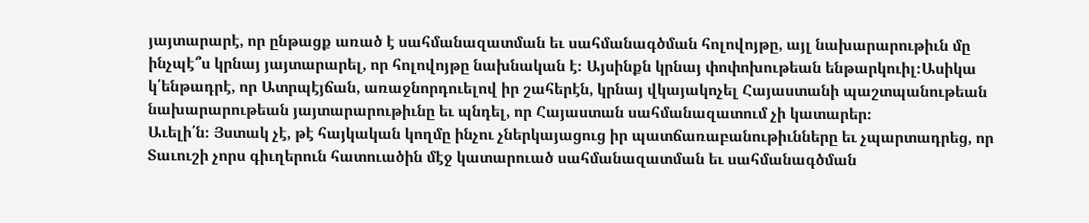յայտարարէ, որ ընթացք առած է սահմանազատման եւ սահմանագծման հոլովոյթը, այլ նախարարութիւն մը ինչպէ՞ս կրնայ յայտարարել, որ հոլովոյթը նախնական է։ Այսինքն կրնայ փոփոխութեան ենթարկուիլ։Ասիկա կ՛ենթադրէ, որ Ատրպէյճան, առաջնորդուելով իր շահերէն, կրնայ վկայակոչել Հայաստանի պաշտպանութեան նախարարութեան յայտարարութիւնը եւ պնդել, որ Հայաստան սահմանազատում չի կատարեր։
Աւելի՛ն։ Յստակ չէ, թէ հայկական կողմը ինչու չներկայացուց իր պատճառաբանութիւնները եւ չպարտադրեց, որ Տաւուշի չորս գիւղերուն հատուածին մէջ կատարուած սահմանազատման եւ սահմանագծման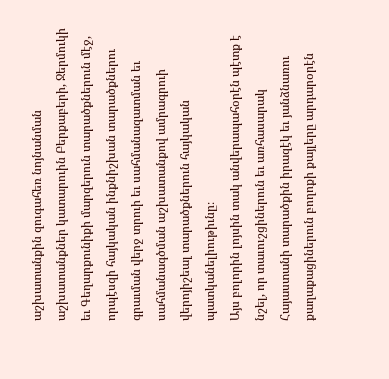աշխատանքին զուգահեռ նոյնանման աշխատանքներ կատարուին Բերքաբերի, Ջերմուկի եւ Գեղարքունիքի մարզերուն տարածքներուն մէջ, որպէսզի հայկական ինքնիշխան տարածքներու գրաւման վերջ տրուի եւ սահմանազատման եւ սահմանագծման աշխատանքով ամրագրուի վերոյիշեալ տարածքներուն հայկական պատկանելիութիւնը։
Այս բոլորին լոյսին տակ անվերապահօրէն պէտք է նշել, որ տաւուշցիներուն եւ առհասարակ Հայաստանի տարածքին իրազէկ եւ յանձնառու քաղաքացիներուն բողոքի քայլերը արդարօրէն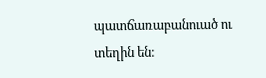պատճառաբանուած ու տեղին են։